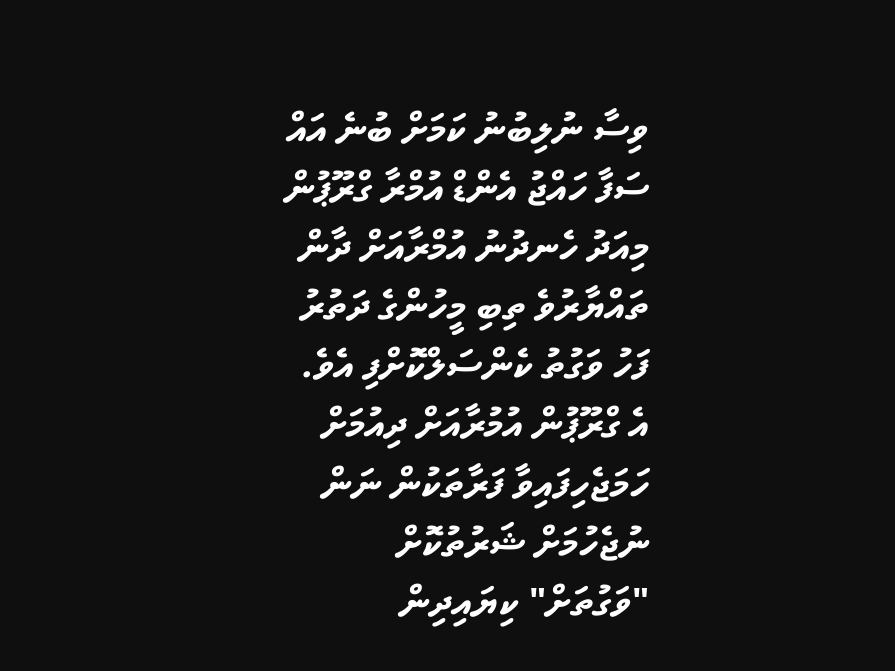ވިސާ ނުލިބުނު ކަމަށް ބުނެ އައް ސަފާ ހައްޖު އެންޑް އުމްރާ ގްރޫޕުން މިއަދު ހެނދުނު އުމްރާއަށް ދާން ތައްޔާރުވެ ތިބި މީހުންގެ ދަތުރު ފަހު ވަގުތު ކެންސަލްކޮށްފި އެވެ.
އެ ގްރޫޕުން އުމުރާއަށް ދިއުމަށް ހަމަޖެހިފައިވާ ފަރާތަކުން ނަން ނުޖެހުމަށް ޝަރުތުކޮށް "ވަގުތަށް" ކިޔައިދިން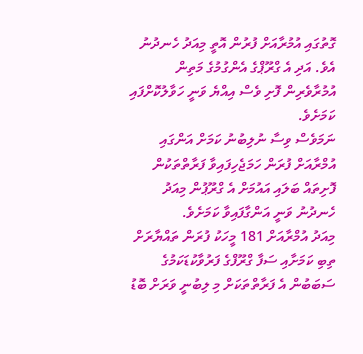ގޮތުގައި އުމުރާއަށް ފުރުން އޮތީ މިއަދު ހެނދުނު އެވެ. އަދި އެ ގްރޫޕްގެ އެންގުމުގެ މަތިން އުމުރާވެރިން ފޮށި ވެސް އިއްޔެ ވަނީ ހަވާލުކޮށްފައި ކަމަށެވެ.
ނަމަވެސް ވިސާ ނުލިބުނު ކަމަށް އަންގައި އުމްރާއަށް ފުރަން ހަމަޖެހިފައިވާ ފަރާތްތަކުން ފޮށިތައް ބަލައި އައުމަށް އެ ގްރޫޕުން މިއަދު ހެނދުނު ވަނީ އަންގާފައިވާ ކަމަށެވެ.
މިއަދު އުމްރާއަށް 181 މީހަކު ފުރަން ތައްޔާރަށް ތިބި ކަމަށާއި ސަފާ ގްރޫފްގެ ފަރުވާކުޑަކަމުގެ ސަބަބުން އެ ފަރާތްތަކަށް މި ލިބުނީ ވަރަށް ބޮޑު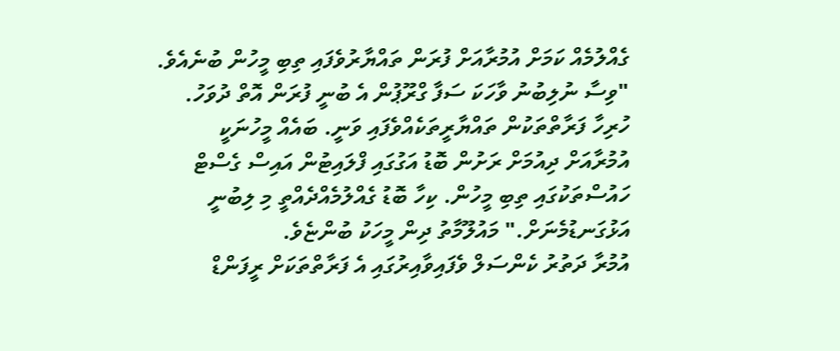ގެއްލުމެއް ކަމަށް އުމުރާއަށް ފުރަން ތައްޔާރުވެފައި ތިބި މީހުން ބުނެއެވެ.
"ވިސާ ނުލިބުނު ވާހަކަ ސަފާ ގްރޫޕުން އެ ބުނީ ފުރަން އޮތް ދުވަހު. ހުރިހާ ފަރާތްތަކުން ތައްޔާރީތަކެއްވެފައި ވަނީ. ބައެއް މީހުނަކީ އުމުރާއަށް ދިއުމަށް ރަށުން ބޮޑު އަގުގައި ފްލައިޓުން އައިސް ގެސްޓް ހައުސްތަކުގައި ތިބި މީހުން. ކިހާ ބޮޑު ގެއްލުމެއްދެއްތީ މި ލިބުނީ އަޅުގަނޑުމެނަށް." މައުލޫމާތު ދިން މީހަކު ބުންޏެވެ.
އުމުރާ ދަތުރު ކެންސަލް ވެފައިވާއިރުގައި އެ ފަރާތްތަކަށް ރީފަންޑް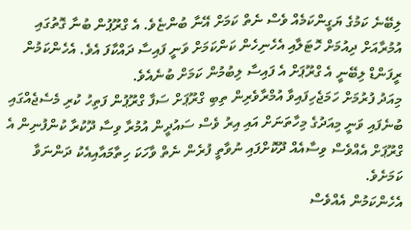ލިބޭނެ ކަމުގެ ޔަގީންކަމެއް ވެސް ނެތް ކަމަށް އޭނާ ބުންޏެވެ. އެ ގްރޫޕުން ބުނާ ގޮތުގައި އުމުރާއަށް ދިއުމަށް ހޮޓަލާއި އެހެނިހެން ކަންކަމަށް ވަނީ ފައިސާ ދައްކާފަ އެވެ. އެހެންކަމުން ރީފަންޑް ލިބޭނީ އެ ގްރޫޕަށް އެ ފައިސާ ލިބުމުން ކަމަށް ބުނެއެވެ.
މިއަދު ފުރުމަށް ހަމަޖެހިފައިވާ އުމްރާވެރިން ތިބި ގްރޫޕަށް ސަފާ ގްރޫޕުން ފަތިހު ކުރި މެސެޖެއްގައި ބުނެފައި ވަނީ މިއަދުގެ މިހާތަނަށް އައި އިރު ވެސް ސައުދީން އުމުރާ ވިސާ ދޫކުރާ ކުންފުނިން އެ ގްރޫޕަށް އެއްވެސް ވިސާއެއް ދޫކޮށްފައި ނުވާތީ ފުރެން ނެތް ވާހަކަ ހިތާމައާއިއެކު ދަންނަވާ ކަމަށެވެ.
އެހެންކަމުން އެއްވެސް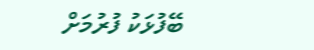ބޭފުޅަކު ފުރުމަށް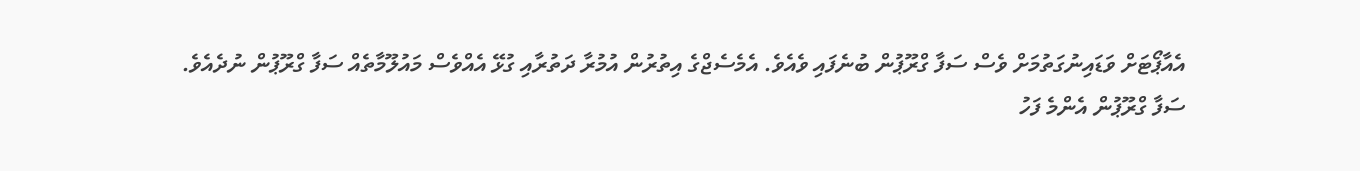އެއާޕޯޓަށް ވަޑައިނުގަތުމަށް ވެސް ސަފާ ގްރޫޕުން ބުނެފައި ވެއެވެ. އެމެސެޖްގެ އިތުރުން އުމުރާ ދަތުރާއި ގުޅޭ އެއްވެސް މައުލޫމާތެއް ސަފާ ގްރޫޕުން ނުދެއެވެ.
ސަފާ ގްރޫޕުން އެންމެ ފަހު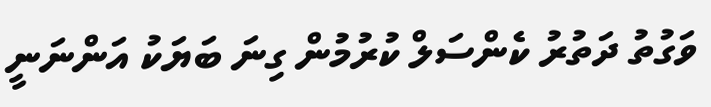ވަގުތު ދަތުރު ކެންސަލް ކުރުމުން ގިނަ ބަޔަކު އަންނަނީ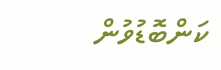ކަންބޮޑުވުން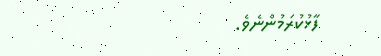ފާޅުކުރަމުންނެވެ.